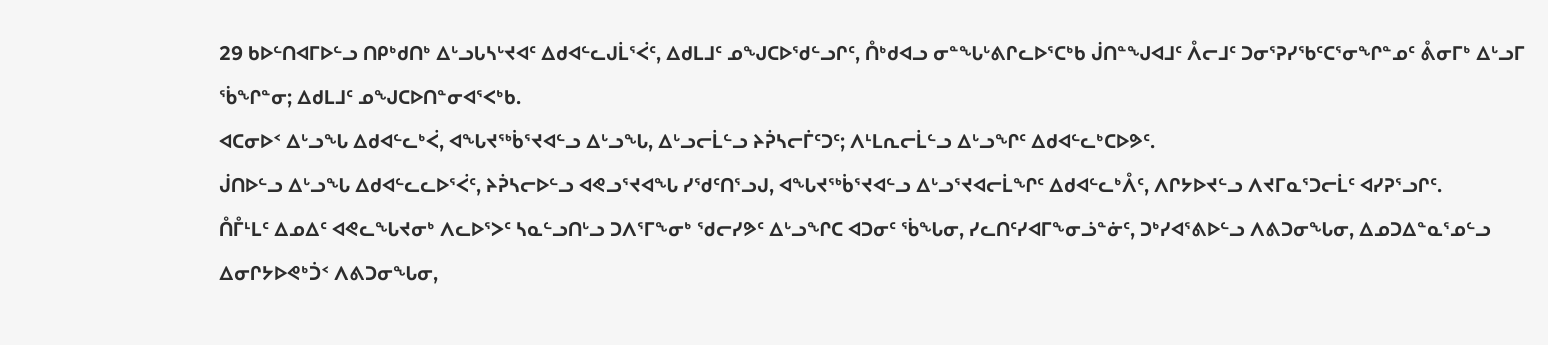29 ᑲᐅᓪᑎᐊᒥᐅᓪᓗ ᑎᑭᒃᑯᑎᒃ ᐃᒡᓗᒐᓴᒡᔪᐊᑦ ᐃᑯᐊᓪᓚᒍᒫᕐᐹᑦ, ᐃᑯᒪᒧᑦ ᓄᖑᑕᐅᖁᓪᓗᒋᑦ, ᑍᒃᑯᐊᓗ ᓂᓐᖓᒡᕕᒋᓚᐅᕐᑕᒃᑲ ᒎᑎᓐᖑᐊᒧᑦ ᐰᓕᒧᑦ ᑐᓂᕐᕈᓯᖃᑦᑕᕐᓂᖏᓐᓄᑦ ᕔᓂᒥᒃ ᐃᒡᓗᒥ ᖄᖏᓐᓂ; ᐃᑯᒪᒧᑦ ᓄᖑᑕᐅᑎᓐᓂᐊᕐᐸᒃᑲ.
ᐊᑕᓂᐅᑉ ᐃᒡᓗᖓ ᐃᑯᐊᓪᓚᒃᐹ, ᐊᖓᔪᖅᑳᕐᔪᐊᓪᓗ ᐃᒡᓗᖓ, ᐃᒡᓗᓕᒫᓪᓗ ᔨᕉᓴᓕᒦᑦᑐᑦ; ᐱᒻᒪᕆᓕᒫᓪᓗ ᐃᒡᓗᖏᑦ ᐃᑯᐊᓪᓚᒃᑕᐅᕗᑦ.
ᒎᑎᐅᓪᓗ ᐃᒡᓗᖓ ᐃᑯᐊᓪᓚᓚᐅᕐᐹᑦ, ᔨᕉᓴᓕᐅᓪᓗ ᐊᕙᓗᕐᔪᐊᖓ ᓯᖁᑦᑎᕐᓗᒍ, ᐊᖓᔪᖅᑳᕐᔪᐊᓪᓗ ᐃᒡᓗᕐᔪᐊᓕᒫᖏᑦ ᐃᑯᐊᓪᓚᒃᐰᑦ, ᐱᒋᔭᐅᔪᓪᓗ ᐱᔪᒥᓇᕐᑐᓕᒫᑦ ᐊᓯᕈᕐᓗᒋᑦ.
ᑍᒤᒻᒪᑦ ᐃᓄᐃᑦ ᐊᕙᓚᖓᔪᓂᒃ ᐱᓚᐅᕐᐳᑦ ᓴᓇᓪᓗᑎᒡᓗ ᑐᐱᕐᒥᖕᓂᒃ ᖁᓕᓯᕗᑦ ᐃᒡᓗᖏᑕ ᐊᑐᓂᑦ ᖄᖓᓂ, ᓯᓚᑎᑦᓯᐊᒥᖕᓂᓘᓐᓃᑦ, ᑐᒃᓯᐊᕐᕕᐅᓪᓗ ᐱᕕᑐᓂᖓᓂ, ᐃᓄᑐᐃᓐᓇᕐᓄᓪᓗ ᐃᓂᒋᔭᐅᕙᒃᑑᑉ ᐱᕕᑐᓂᖓᓂ,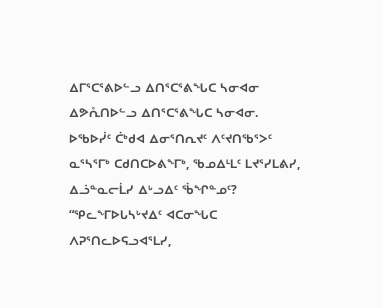ᐃᒥᕐᑕᕐᕕᐅᓪᓗ ᐃᑎᕐᑕᕐᕕᖓᑕ ᓴᓂᐊᓂ ᐃᕗᕅᑎᐅᓪᓗ ᐃᑎᕐᑕᕐᕕᖓᑕ ᓴᓂᐊᓂ.
ᐅᖃᐅᓰᑦ ᑖᒃᑯᐊ ᐃᓂᕐᑎᕆᔪᑦ ᐱᑦᔪᑎᖃᕐᐳᑦ ᓇᕐᓴᕐᒥᒃ ᑕᑯᑎᑕᐅᕕᖕᒥᒃ, ᖃᓄᐃᒻᒪᑦ ᒪᔪᕐᓯᒪᕕᓯ, ᐃᓘᓐᓇᓕᒫᓯ ᐃᒡᓗᐃᑦ ᖄᖏᓐᓄᑦ?
“ᕿᓚᖕᒥᐅᒐᓴᒡᔪᐃᑦ ᐊᑕᓂᖓᑕ ᐱᕈᕐᑎᓚᐅᕋᓗᐊᕐᒪᓯ,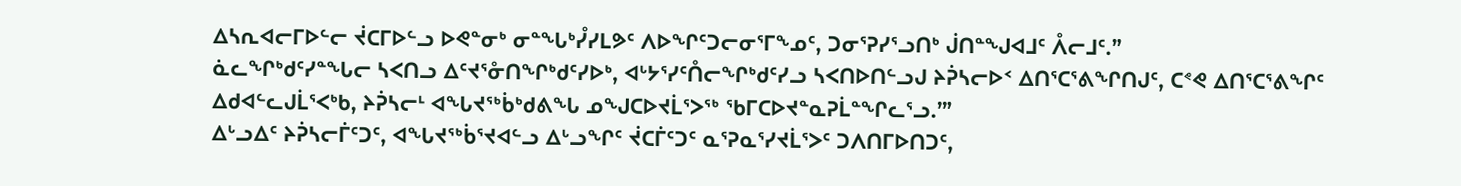ᐃᓴᕆᐊᓕᒥᐅᓪᓕ ᔫᑕᒥᐅᓪᓗ ᐅᕙᓐᓂᒃ ᓂᓐᖓᒃᓮᓯᒪᕗᑦ ᐱᐅᖏᑦᑐᓕᓂᕐᒥᖕᓄᑦ, ᑐᓂᕐᕈᓯᕐᓗᑎᒃ ᒎᑎᓐᖑᐊᒧᑦ ᐰᓕᒧᑦ.”
ᓈᓚᖏᒃᑯᑦᓯᓐᖓᓕ ᓴᐸᑎᓗ ᐃᑦᔪᕐᓁᑎᖏᒃᑯᑦᓯᐅᒃ, ᐊᒡᔭᕐᓯᑦᑍᓕᖏᒃᑯᑦᓯᓗ ᓴᐸᑎᐅᑎᓪᓗᒍ ᔨᕉᓴᓕᐅᑉ ᐃᑎᕐᑕᕐᕕᖏᑎᒍᑦ, ᑕᕝᕙ ᐃᑎᕐᑕᕐᕕᖏᑦ ᐃᑯᐊᓪᓚᒍᒫᕐᐸᒃᑲ, ᔨᕉᓴᓕᒻ ᐊᖓᔪᖅᑳᒃᑯᕕᖓ ᓄᖑᑕᐅᔪᒫᕐᐳᖅ ᖃᒥᑕᐅᔪᓐᓇᕈᒫᓐᖏᓚᕐᓗ.’”
ᐃᒡᓗᐃᑦ ᔨᕉᓴᓕᒦᑦᑐᑦ, ᐊᖓᔪᖅᑳᕐᔪᐊᓪᓗ ᐃᒡᓗᖏᑦ ᔫᑕᒦᑦᑐᑦ ᓇᕐᕈᓇᕐᓯᔪᒫᕐᐳᑦ ᑐᐱᑎᒥᐅᑎᑐᑦ,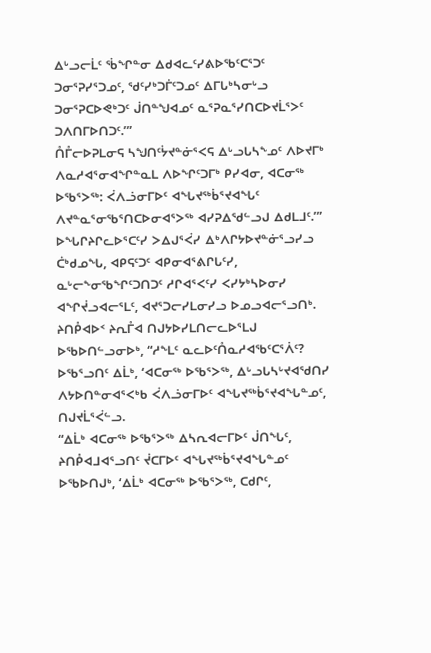ᐃᒡᓗᓕᒫᑦ ᖄᖏᓐᓂ ᐃᑯᐊᓚᑦᓯᕕᐅᖃᑦᑕᕐᑐᑦ ᑐᓂᕐᕈᓯᕐᑐᓄᑦ, ᖁᑦᓯᒃᑐᒦᑦᑐᓄᑦ ᐃᒥᒐᒃᓴᓂᒡᓗ ᑐᓂᕐᕈᑕᐅᕙᒃᑐᑦ ᒎᑎᓐᖑᐊᓄᑦ ᓇᕐᕈᓇᕐᓯᑎᑕᐅᔪᒫᕐᐳᑦ ᑐᐱᑎᒥᐅᑎᑐᑦ.’”
ᑍᒤᓕᐅᕈᒪᓂᕋ ᓴᖑᑎᑦᔮᔪᓐᓃᕐᐸᕋ ᐃᒡᓗᒐᓴᖕᓄᑦ ᐱᐅᔪᒥᒃ ᐱᓇᓱᐊᕐᓂᐊᖏᓐᓇᒪ ᐱᐅᖏᑦᑐᒥᒃ ᑭᓯᐊᓂ, ᐊᑕᓂᖅ ᐅᖃᕐᐳᖅ: ᐹᐱᓘᓂᒥᐅᑦ ᐊᖓᔪᖅᑳᕐᔪᐊᖓᑦ ᐱᔪᓐᓇᕐᓂᖃᕐᑎᑕᐅᓂᐊᕐᐳᖅ ᐊᓯᕈᐃᖁᓪᓗᒍ ᐃᑯᒪᒧᑦ.’”
ᐅᖓᒋᔨᒋᓚᐅᕐᑕᑦᓯ ᐳᐃᒍᕐᐹᓯ ᐃᒃᐱᒋᔭᐅᔪᓐᓃᕐᓗᓯᓗ ᑖᒃᑯᓄᖓ, ᐊᑭᕋᑦᑐᑦ ᐊᑭᓂᐊᕐᕕᒋᒐᑦᓯ, ᓇᒡᓕᖕᓂᖃᖏᑦᑐᑎᑐᑦ ᓱᒋᐊᕐᐸᑦᓯ ᐸᓯᔭᒃᓴᐅᓂᓯ ᐊᖏᔫᓗᐊᓕᕐᒪᑦ, ᐊᔪᕐᑐᓕᓯᒪᓂᓯᓗ ᐅᓄᓗᐊᓕᕐᓗᑎᒃ.
ᔨᑎᑬᐊᐅᑉ ᔨᕆᒤᐊ ᑎᒍᔭᐅᓯᒪᑎᓕᓚᐅᕐᒪᒍ ᐅᖃᐅᑎᓪᓗᓂᐅᒃ, “ᓱᖕᒪᑦ ᓇᓚᐅᑦᑍᓇᓱᐊᖃᑦᑕᕐᐲᑦ? ᐅᖃᕐᓗᑎᑦ ᐃᒫᒃ, ‘ᐊᑕᓂᖅ ᐅᖃᕐᐳᖅ, ᐃᒡᓗᒐᓴᒡᔪᐊᖁᑎᓯ ᐱᔭᐅᑎᓐᓂᐊᕐᐸᒃᑲ ᐹᐱᓘᓂᒥᐅᑦ ᐊᖓᔪᖅᑳᕐᔪᐊᖓᓐᓄᑦ, ᑎᒍᔪᒫᕐᐹᓪᓗ.
“ᐃᒫᒃ ᐊᑕᓂᖅ ᐅᖃᕐᐳᖅ ᐃᓴᕆᐊᓕᒥᐅᑦ ᒎᑎᖓᑦ, ᔨᑎᑬᐊᒧᐊᕐᓗᑎᑦ ᔫᑕᒥᐅᑦ ᐊᖓᔪᖅᑳᕐᔪᐊᖓᓐᓄᑦ ᐅᖃᐅᑎᒍᒃ, ‘ᐃᒫᒃ ᐊᑕᓂᖅ ᐅᖃᕐᐳᖅ, ᑕᑯᒋᑦ,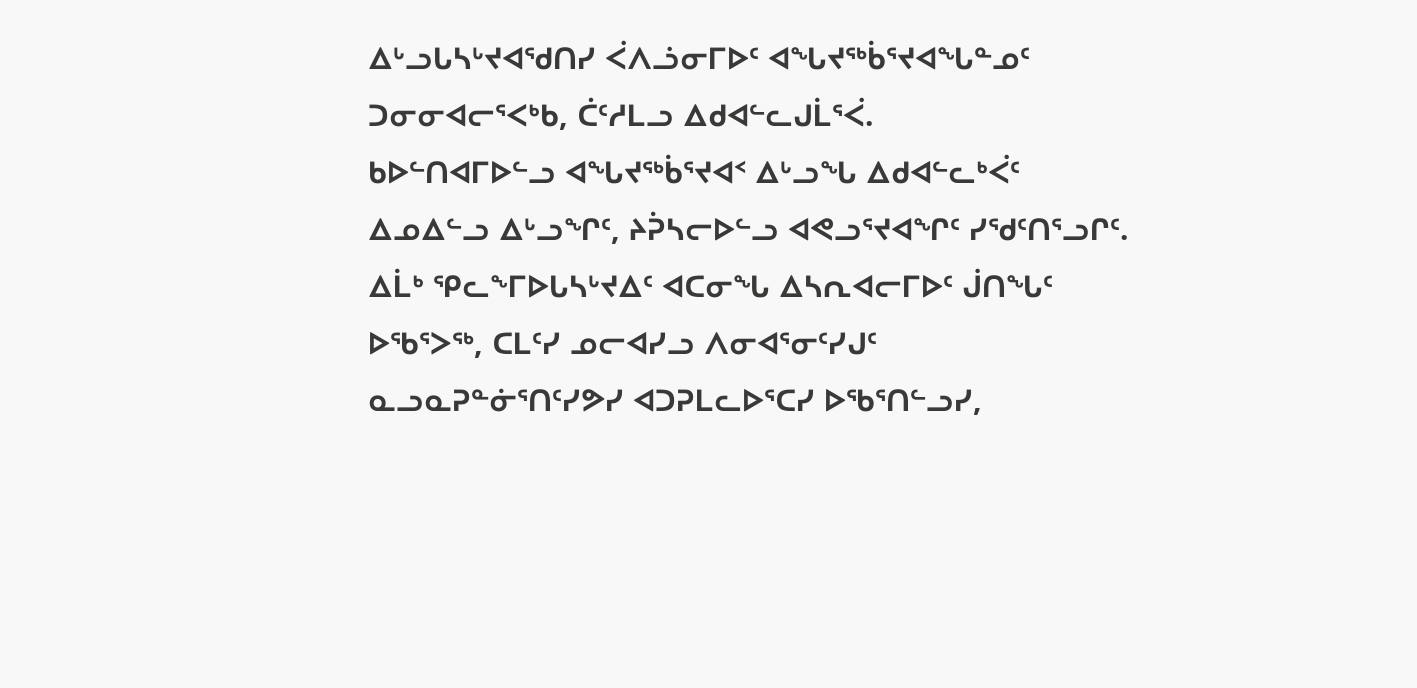ᐃᒡᓗᒐᓴᒡᔪᐊᖁᑎᓯ ᐹᐱᓘᓂᒥᐅᑦ ᐊᖓᔪᖅᑳᕐᔪᐊᖓᓐᓄᑦ ᑐᓂᓂᐊᓕᕐᐸᒃᑲ, ᑖᑦᓱᒪᓗ ᐃᑯᐊᓪᓚᒍᒫᕐᐹ.
ᑲᐅᓪᑎᐊᒥᐅᓪᓗ ᐊᖓᔪᖅᑳᕐᔪᐊᑉ ᐃᒡᓗᖓ ᐃᑯᐊᓪᓚᒃᐹᑦ ᐃᓄᐃᓪᓗ ᐃᒡᓗᖏᑦ, ᔨᕉᓴᓕᐅᓪᓗ ᐊᕙᓗᕐᔪᐊᖏᑦ ᓯᖁᑦᑎᕐᓗᒋᑦ.
ᐃᒫᒃ ᕿᓚᖕᒥᐅᒐᓴᒡᔪᐃᑦ ᐊᑕᓂᖓ ᐃᓴᕆᐊᓕᒥᐅᑦ ᒎᑎᖓᑦ ᐅᖃᕐᐳᖅ, ᑕᒪᑦᓯ ᓄᓕᐊᓯᓗ ᐱᓂᐊᕐᓂᑦᓯᒍᑦ ᓇᓗᓇᕈᓐᓃᕐᑎᑦᓯᕗᓯ ᐊᑐᕈᒪᓚᐅᕐᑕᓯ ᐅᖃᕐᑎᓪᓗᓯ,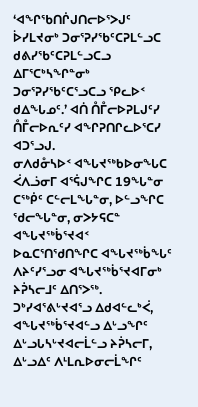‘ᐊᖏᖃᑎᒌᒍᑎᓕᐅᕐᐳᒍᑦ ᐆᓯᒪᔪᓂᒃ ᑐᓂᕐᕈᓯᖃᑦᑕᕈᒪᓪᓗᑕ ᑯᕕᓯᖃᑦᑕᕈᒪᓪᓗᑕᓗ ᐃᒥᕐᑕᒃᓴᖏᓐᓂᒃ ᑐᓂᕐᕈᓯᖃᑦᑕᕐᓗᑕᓗ ᕿᓚᐅᑉ ᑯᐃᖓᓄᑦ.’ ᐊᑏ ᑍᒤᓕᐅᕈᒪᒍᑦᓯ ᑍᒤᓕᐅᕆᑦᓯ ᐊᖏᕈᑎᒋᓚᐅᕐᑕᓯ ᐊᑐᕐᓗᒍ.
ᓂᐱᑯᓁᓴᐅᑉ ᐊᖓᔪᖅᑲᐅᓂᖓᑕ ᐹᐱᓘᓂᒥ ᐊᕐᕌᒍᖏᑕ 19ᖓᓐᓂ ᑕᖅᑮᑦ ᑕᓪᓕᒪᖓᓐᓂ, ᐅᓪᓗᖏᑕ ᖁᓕᖓᓐᓂ, ᓂᐳᔭᕋᑕᓐ ᐊᖓᔪᖅᑳᕐᔪᐊᑉ ᐅᓇᑕᕐᑎᖁᑎᖏᑕ ᐊᖓᔪᖅᑳᖓᑦ ᐱᔨᑦᓯᕐᓗᓂ ᐊᖓᔪᖅᑳᕐᔪᐊᒥᓂᒃ ᔨᕉᓴᓕᒧᑦ ᐃᑎᕐᐳᖅ.
ᑐᒃᓯᐊᕐᕕᒡᔪᐊᕐᓗ ᐃᑯᐊᓪᓚᒃᐹ, ᐊᖓᔪᖅᑳᕐᔪᐊᓪᓗ ᐃᒡᓗᖏᑦ ᐃᒡᓗᒐᓴᒡᔪᐊᓕᒫᓪᓗ ᔨᕉᓴᓕᒥ, ᐃᒡᓗᐃᑦ ᐱᒻᒪᕆᐅᓂᓕᒫᖏᑦ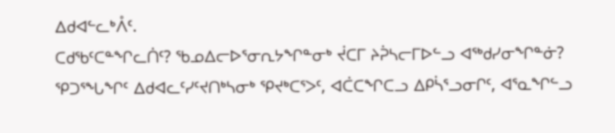ᐃᑯᐊᓪᓚᒃᐰᑦ.
ᑕᑯᖃᑦᑕᓐᖏᓚᑏᑦ? ᖃᓄᐃᓕᐅᕐᓂᕆᔭᖏᓐᓂᒃ ᔫᑕᒥ ᔨᕉᓴᓕᒥᐅᓪᓗ ᐊᖅᑯᓯᓂᖏᓐᓃ?
ᕿᑐᕐᖓᖏᑦ ᐃᑯᐊᓚᑦᓯᑦᔪᑎᒃᓴᓂᒃ ᕿᔪᒃᑕᕐᐳᑦ, ᐊᑖᑕᖏᑕᓗ ᐃᑭᓵᕐᓗᓂᒋᑦ, ᐊᕐᓇᖏᓪᓗ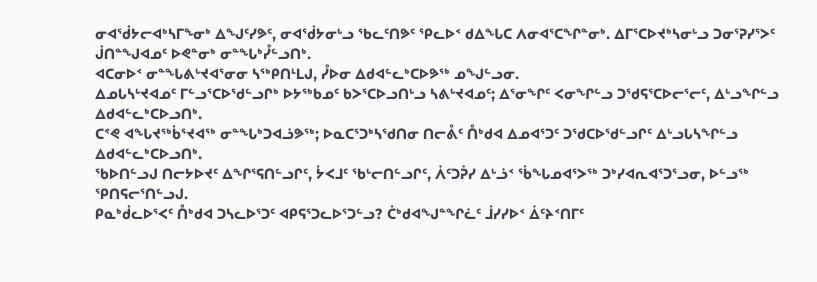ᓂᐊᖂᔭᓕᐊᒃᓴᒥᖕᓂᒃ ᐃᖑᑦᓯᕗᑦ, ᓂᐊᖂᔭᓂᒡᓗ ᖃᓚᑦᑎᕗᑦ ᕿᓚᐅᑉ ᑯᐃᖓᑕ ᐱᓂᐊᕐᑕᖏᓐᓂᒃ. ᐃᒥᕐᑕᐅᔪᒃᓴᓂᒡᓗ ᑐᓂᕐᕈᓯᕐᐳᑦ ᒎᑎᓐᖑᐊᓄᑦ ᐅᕙᓐᓂᒃ ᓂᓐᖓᒃᓮᓪᓗᑎᒃ.
ᐊᑕᓂᐅᑉ ᓂᓐᖓᕕᒡᔪᐊᕐᓂᓂ ᓴᖅᑭᑎᒻᒪᒍ, ᓮᐅᓂ ᐃᑯᐊᓪᓚᒃᑕᐅᕗᖅ ᓄᖑᓪᓗᓂ.
ᐃᓄᒐᓴᒡᔪᐊᓄᑦ ᒥᓪᓗᕐᑕᐅᖁᓪᓗᒋᒃ ᐅᔭᖅᑲᓄᑦ ᑲᐳᕐᑕᐅᓗᑎᒡᓗ ᓴᕕᒡᔪᐊᓄᑦ; ᐃᕐᓂᖏᑦ ᐸᓂᖏᓪᓗ ᑐᖁᕋᕐᑕᐅᓕᕐᓕᑦ, ᐃᒡᓗᖏᓪᓗ ᐃᑯᐊᓪᓚᒃᑕᐅᓗᑎᒃ.
ᑕᕝᕙ ᐊᖓᔪᖅᑳᕐᔪᐊᖅ ᓂᓐᖓᒃᑐᐊᓘᕗᖅ; ᐅᓇᑕᕐᑐᒃᓴᖁᑎᓂ ᑎᓕᕔᑦ ᑍᒃᑯᐊ ᐃᓄᐊᕐᑐᑦ ᑐᖁᑕᐅᖁᓪᓗᒋᑦ ᐃᒡᓗᒐᓴᖏᓪᓗ ᐃᑯᐊᓪᓚᒃᑕᐅᓗᑎᒃ.
ᖃᐅᑎᓪᓗᒍ ᑎᓕᔭᐅᔪᑦ ᐃᖏᕐᕋᑎᓪᓗᒋᑦ, ᔮᐸᒧᑦ ᖃᒡᓕᑎᓪᓗᒋᑦ, ᐲᑦᑐᕉᓯ ᐃᒡᓘᑉ ᖄᖓᓄᐊᕐᐳᖅ ᑐᒃᓯᐊᕆᐊᕐᑐᕐᓗᓂ, ᐅᓪᓗᖅ ᕿᑎᕋᓕᕐᑎᓪᓗᒍ.
ᑭᓇᒃᑰᓚᐅᕐᐸᑦ ᑍᒃᑯᐊ ᑐᓴᓚᐅᕐᑐᑦ ᐊᑭᕋᕐᑐᓚᐅᕐᑐᓪᓗ? ᑖᒃᑯᐊᖑᓐᖏᓛᑦ ᒨᓯᓯᐅᑉ ᐄᑦᔨᑉᑎᒥᑦ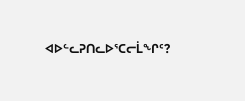ᐊᐅᓪᓚᕈᑎᓚᐅᕐᑕᓕᒫᖏᑦ?